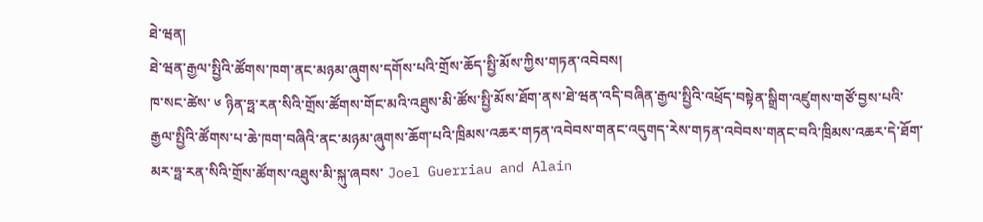ཐེ་ཝན།
ཐེ་ཝན་རྒྱལ་སྤྱིའི་ཚོགས་ཁག་ནང་མཉམ་ཞུགས་དགོས་པའི་གྲོས་ཆོད་སྤྱི་མོས་ཀྱིས་གཏན་འབེབས།
ཁ་སང་ཚེས་ ༦ ཉིན་ཧྥ་རན་སིའི་གྲོས་ཚོགས་གོང་མའི་འཐུས་མི་ཚོས་སྤྱི་མོས་ཐོག་ནས་ཐེ་ཝན་འདི་བཞིན་རྒྱལ་སྤྱིའི་འཕྲོད་བསྟེན་སྒྲིག་འཛུགས་གཙོ་བྱས་པའི་རྒྱལ་སྤྱིའི་ཚོགས་པ་ཆེ་ཁག་བཞིའི་ནང་མཉམ་ཞུགས་ཆོག་པའི་ཁྲིམས་འཆར་གཏན་འབེབས་གནང་འདུགད་རེས་གཏན་འབེབས་གནང་བའི་ཁྲིམས་འཆར་དེ་ཐོག་མར་ཧྥ་རན་སིའི་གྲོས་ཚོགས་འཐུས་མི་སྐུ་ཞབས་ Joel Guerriau and Alain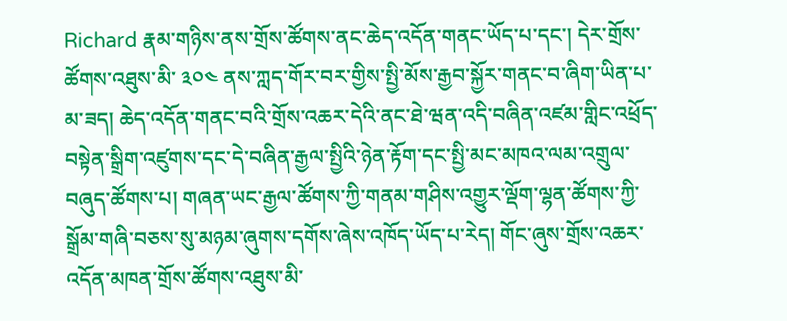Richard རྣམ་གཉིས་ནས་གྲོས་ཚོགས་ནང་ཆེད་འདོན་གནང་ཡོད་པ་དང་། དེར་གྲོས་ཚོགས་འཐུས་མི་ ༣༠༤ ནས་ཀླད་གོར་བར་གྱིས་སྤྱི་མོས་རྒྱབ་སྐྱོར་གནང་བ་ཞིག་ཡིན་པ་མ་ཟད། ཆེད་འདོན་གནང་བའི་གྲོས་འཆར་དེའི་ནང་ཐེ་ཝན་འདི་བཞིན་འཛམ་གླིང་འཕྲོད་བསྟེན་སྒྲིག་འཛུགས་དང་དེ་བཞིན་རྒྱལ་སྤྱིའི་ཉེན་རྟོག་དང་སྤྱི་མང་མཁའ་ལམ་འགྲུལ་བཞུད་ཚོགས་པ། གཞན་ཡང་རྒྱལ་ཚོགས་ཀྱི་གནམ་གཤིས་འགྱུར་ལྡོག་ལྷན་ཚོགས་ཀྱི་སྒྲོམ་གཞི་བཅས་སུ་མཉམ་ཞུགས་དགོས་ཞེས་འཁོད་ཡོད་པ་རེད། གོང་ཞུས་གྲོས་འཆར་འདོན་མཁན་གྲོས་ཚོགས་འཐུས་མི་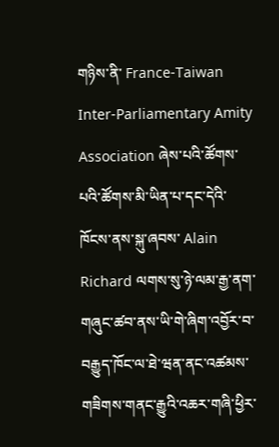གཉིས་ནི་ France-Taiwan Inter-Parliamentary Amity Association ཞེས་པའི་ཚོགས་པའི་ཚོགས་མི་ཡིན་པ་དང་དེའི་ཁོངས་ནས་སྐུ་ཞབས་ Alain Richard ལགས་སུ་ཉེ་ལམ་རྒྱ་ནག་གཞུང་ཚབ་ནས་ཡི་གེ་ཞིག་འབྱོར་བ་བརྒྱུད་ཁོང་ལ་ཐེ་ཝན་ནང་འཚམས་གཟིགས་གནང་རྒྱུའི་འཆར་གཞི་ཕྱིར་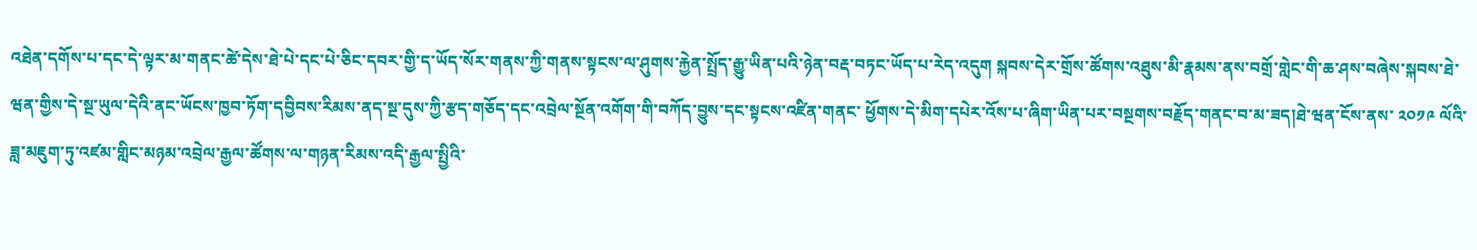འཐེན་དགོས་པ་དང་དེ་ལྟར་མ་གནང་ཚེ་དེས་ཐེ་པེ་དང་པེ་ཅིང་དབར་གྱི་ད་ཡོད་སོར་གནས་ཀྱི་གནས་སྟངས་ལ་ཤུགས་རྐྱེན་སྤྲོད་རྒྱུ་ཡིན་པའི་ཉེན་བརྡ་བཏང་ཡོད་པ་རེད་འདུག སྐབས་དེར་གྲོས་ཚོགས་འཐུས་མི་རྣམས་ནས་བགྲོ་གླེང་གི་ཆ་ཤས་བཞེས་སྐབས་ཐེ་ཝན་གྱིས་དེ་སྔ་ཡུལ་དེའི་ནང་ཡོངས་ཁྱབ་ཏོག་དབྱིབས་རིམས་ནད་སྔ་དུས་ཀྱི་རྩད་གཅོད་དང་འབྲེལ་སྔོན་འགོག་གི་བཀོད་བྱུས་དང་སྟངས་འཛིན་གནང་ ཕྱོགས་དེ་མིག་དཔེར་འོས་པ་ཞིག་ཡིན་པར་བསྔགས་བརྗོད་གནང་བ་མ་ཟད།ཐེ་ཝན་ངོས་ནས་ ༢༠༡༩ ལོའི་ཟླ་མཇུག་ཏུ་འཛམ་གླིང་མཉམ་འབྲེལ་རྒྱལ་ཚོགས་ལ་གཉན་རིམས་འདི་རྒྱལ་སྤྱིའི་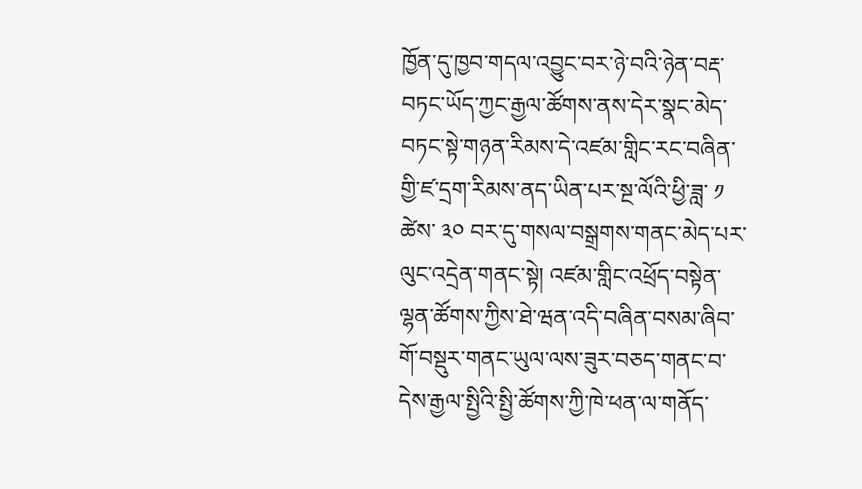ཁྱོན་དུ་ཁྱབ་གདལ་འབྱུང་བར་ཉེ་བའི་ཉེན་བརྡ་བཏང་ཡོད་ཀྱང་རྒྱལ་ཚོགས་ནས་དེར་སྣང་མེད་བཏང་སྟེ་གཉན་རིམས་དེ་འཛམ་གླིང་རང་བཞིན་གྱི་ཛ་དྲག་རིམས་ནད་ཡིན་པར་སྔ་ལོའི་ཕྱི་ཟླ་ ༡ ཚེས་ ༣༠ བར་དུ་གསལ་བསྒྲགས་གནང་མེད་པར་ལུང་འདྲེན་གནང་སྟེ། འཛམ་གླིང་འཕྲོད་བསྟེན་ལྷན་ཚོགས་ཀྱིས་ཐེ་ཝན་འདི་བཞིན་བསམ་ཞིབ་གོ་བསྡུར་གནང་ཡུལ་ལས་ཟུར་བཅད་གནང་བ་དེས་རྒྱལ་སྤྱིའི་སྤྱི་ཚོགས་ཀྱི་ཁེ་ཕན་ལ་གནོད་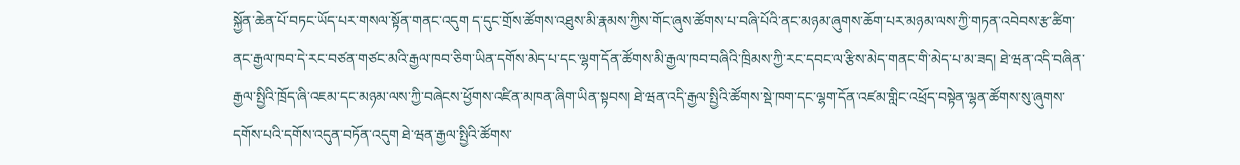སྐྱོན་ཆེན་པོ་བཏང་ཡོད་པར་གསལ་སྟོན་གནང་འདུག ད་དུང་གྲོས་ཚོགས་འཐུས་མི་རྣམས་ཀྱིས་གོང་ཞུས་ཚོགས་པ་བཞི་པོའི་ནང་མཉམ་ཞུགས་ཆོག་པར་མཉམ་ལས་ཀྱི་གཏན་འབེབས་རྩ་ཚིག་ནང་རྒྱལ་ཁབ་དེ་རང་བཙན་གཙང་མའི་རྒྱལ་ཁབ་ཅིག་ཡིན་དགོས་མེད་པ་དང་ལྷག་དོན་ཚོགས་མི་རྒྱལ་ཁབ་བཞིའི་ཁྲིམས་ཀྱི་རང་དབང་ལ་རྩིས་མེད་གནང་གི་མེད་པ་མ་ཟད། ཐེ་ཝན་འདི་བཞིན་རྒྱལ་སྤྱིའི་ཁྲོད་ཞི་འཇམ་དང་མཉམ་ལས་ཀྱི་བཞེངས་ཕྱོགས་འཛིན་མཁན་ཞིག་ཡིན་སྟབས། ཐེ་ཝན་འདི་རྒྱལ་སྤྱིའི་ཚོགས་སྡེ་ཁག་དང་ལྷག་དོན་འཛམ་གླིང་འཕྲོད་བསྟེན་ལྷན་ཚོགས་སུ་ཞུགས་དགོས་པའི་དགོས་འདུན་བཏོན་འདུག ཐེ་ཝན་རྒྱལ་སྤྱིའི་ཚོགས་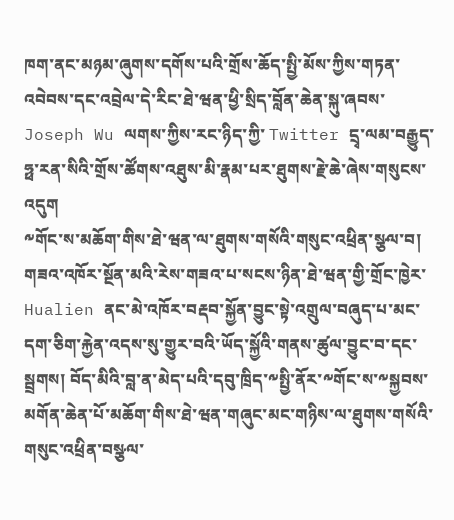ཁག་ནང་མཉམ་ཞུགས་དགོས་པའི་གྲོས་ཆོད་སྤྱི་མོས་ཀྱིས་གཏན་འབེབས་དང་འབྲེལ་དེ་རིང་ཐེ་ཝན་ཕྱི་སྲིད་བློན་ཆེན་སྐུ་ཞབས་ Joseph Wu ལགས་ཀྱིས་རང་ཉིད་ཀྱི་ Twitter དྲྭ་ལམ་བརྒྱུད་ཧྥ་རན་སིའི་གྲོས་ཚོགས་འཐུས་མི་རྣམ་པར་ཐུགས་རྗེ་ཆེ་ཞེས་གསུངས་འདུག
༸གོང་ས་མཆོག་གིས་ཐེ་ཝན་ལ་ཐུགས་གསོའི་གསུང་འཕྲིན་སྩལ་བ།
གཟའ་འཁོར་སྔོན་མའི་རེས་གཟའ་པ་སངས་ཉིན་ཐེ་ཝན་གྱི་གྲོང་ཁྱེར་ Hualien ནང་མེ་འཁོར་བརྡབ་སྐྱོན་བྱུང་སྟེ་འགྲུལ་བཞུད་པ་མང་དག་ཅིག་རྐྱེན་འདས་སུ་གྱུར་བའི་ཡོད་སྐྱོའི་གནས་ཚུལ་བྱུང་བ་དང་སྦྲགས། བོད་མིའི་བླ་ན་མེད་པའི་དབུ་ཁྲིད་༸སྤྱི་ནོར་༸གོང་ས་༸སྐྱབས་མགོན་ཆེན་པོ་མཆོག་གིས་ཐེ་ཝན་གཞུང་མང་གཉིས་ལ་ཐུགས་གསོའི་གསུང་འཕྲིན་བསྩལ་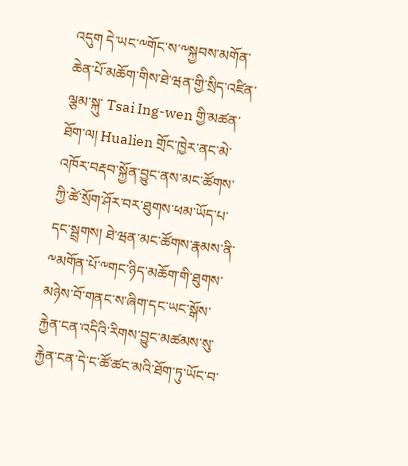འདུག དེ་ཡང་༸གོང་ས་༸སྐྱབས་མགོན་ཆེན་པོ་མཆོག་གིས་ཐེ་ཝན་གྱི་སྲིད་འཛིན་ལྕམ་སྐུ་ Tsai Ing-wen གྱི་མཚན་ཐོག་ལ། Hualien གྲོང་ཁྱེར་ནང་མེ་འཁོར་བརྡབ་སྐྱོན་བྱུང་ནས་མང་ཚོགས་ཀྱི་ཚེ་སྲོག་ཤོར་བར་ཐུགས་ཕམ་ཡོད་པ་དང་སྦྲགས། ཐེ་ཝན་མང་ཚོགས་རྣམས་ནི་ ༸མགོན་པོ་༸གང་ཉིད་མཆོག་གི་ཐུགས་མཉེས་བོ་གནང་ས་ཞིག་དང་ཡང་སྒོས་རྐྱེན་ངན་འདིའི་རིགས་བྱུང་མཚམས་སུ་རྐྱེན་ངན་དེ་ང་ཚོ་ཚང་མའི་ཐོག་ཏུ་ཡོང་བ་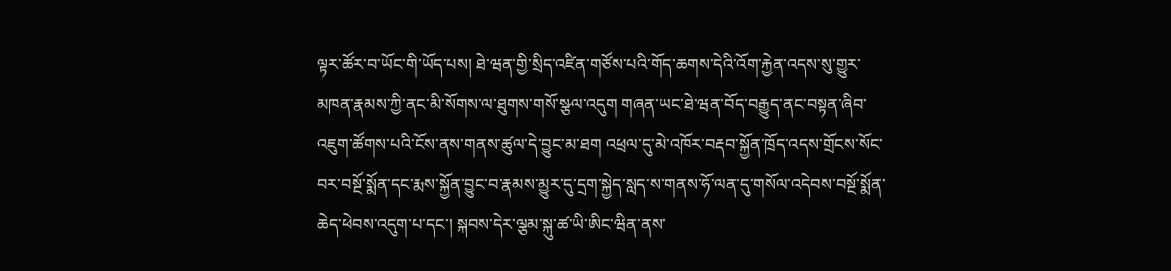ལྟར་ཚོར་བ་ཡོང་གི་ཡོད་པས། ཐེ་ཝན་གྱི་སྲིད་འཛིན་གཙོས་པའི་གོད་ཆགས་དེའི་འོག་རྐྱེན་འདས་སུ་གྱུར་མཁན་རྣམས་ཀྱི་ནང་མི་སོགས་ལ་ཐུགས་གསོ་སྩལ་འདུག གཞན་ཡང་ཐེ་ཝན་བོད་བརྒྱུད་ནང་བསྟན་ཞིབ་འཇུག་ཚོགས་པའི་ངོས་ནས་གནས་ཚུལ་དེ་བྱུང་མ་ཐག འཕྲལ་དུ་མེ་འཁོར་བརྡབ་སྐྱོན་ཁྲོད་འདས་གྲོངས་སོང་བར་བསྔོ་སྨོན་དང་རྨས་སྐྱོན་བྱུང་བ་རྣམས་མྱུར་དུ་དྲག་སྐྱེད་སླད་ས་གནས་ཧོ་ལན་དུ་གསོལ་འདེབས་བསྔོ་སྨོན་ཆེད་ཕེབས་འདུག་པ་དང་། སྐབས་དེར་ལྕམ་སྐུ་ཚ་ཡི་ཨིང་ཝིན་ནས་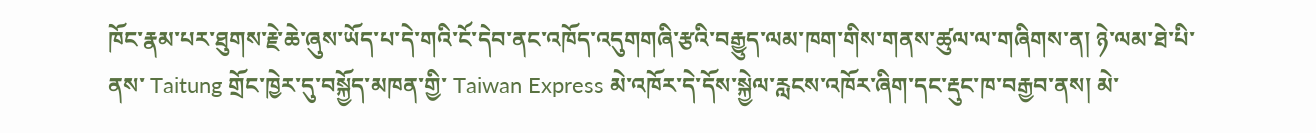ཁོང་རྣམ་པར་ཐུགས་རྗེ་ཆེ་ཞུས་ཡོད་པ་དེ་གའི་ངོ་དེབ་ནང་འཁོད་འདུགགཞི་རྩའི་བརྒྱུད་ལམ་ཁག་གིས་གནས་ཚུལ་ལ་གཞིགས་ན། ཉེ་ལམ་ཐེ་པི་ནས་ Taitung གྲོང་ཁྱེར་དུ་བསྐྱོད་མཁན་གྱི་ Taiwan Express མེ་འཁོར་དེ་དོས་སྐྱེལ་རླངས་འཁོར་ཞིག་དང་རྡུང་ཁ་བརྒྱབ་ནས། མེ་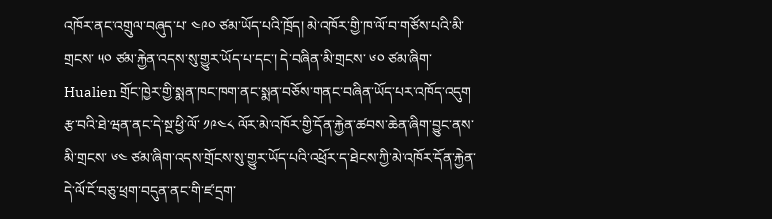འཁོར་ནང་འགྲུལ་བཞུད་པ་ ༤༩༠ ཙམ་ཡོད་པའི་ཁྲོད། མེ་འཁོར་གྱི་ཁ་ལོ་བ་གཙོས་པའི་མི་གྲངས་ ༥༠ ཙམ་རྐྱེན་འདས་སུ་གྱུར་ཡོད་པ་དང་། དེ་བཞིན་མི་གྲངས་ ༦༠ ཙམ་ཞིག་ Hualien གྲོང་ཁྱེར་གྱི་སྨན་ཁང་ཁག་ནང་སྨན་བཅོས་གནང་བཞིན་ཡོད་པར་འཁོད་འདུག རྩ་བའི་ཐེ་ཝན་ནང་དེ་སྔ་ཕྱི་ལོ་ ༡༩༤༨ ལོར་མེ་འཁོར་གྱི་དོན་རྐྱེན་ཚབས་ཆེན་ཞིག་བྱུང་ནས་མི་གྲངས་ ༦༤ ཙམ་ཞིག་འདས་གྲོངས་སུ་གྱུར་ཡོད་པའི་འཕྲོར་ད་ཐེངས་ཀྱི་མེ་འཁོར་དོན་རྐྱེན་དེ་ལོ་ངོ་བཅུ་ཕྲག་བདུན་ནང་གི་ཛ་དྲག་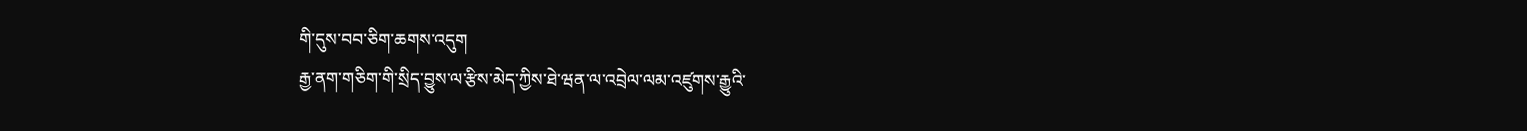གི་དུས་བབ་ཅིག་ཆགས་འདུག
རྒྱ་ནག་གཅིག་གི་སྲིད་བྱུས་ལ་རྩིས་མེད་ཀྱིས་ཐེ་ཝན་ལ་འབྲེལ་ལམ་འཛུགས་རྒྱུའི་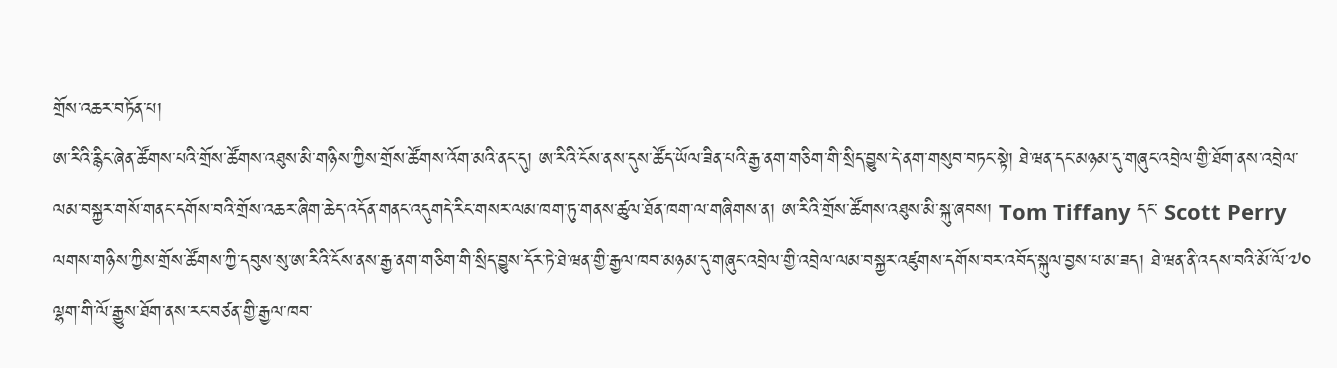གྲོས་འཆར་བཏོན་པ།
ཨ་རིའི་རྙིང་ཞེན་ཚོགས་པའི་གྲོས་ཚོགས་འཐུས་མི་གཉིས་ཀྱིས་གྲོས་ཚོགས་འོག་མའི་ནང་དུ། ཨ་རིའི་ངོས་ནས་དུས་ཚོད་ཡོལ་ཟིན་པའི་རྒྱ་ནག་གཅིག་གི་སྲིད་བྱུས་དེ་ནག་གསུབ་བཏང་སྟེ། ཐེ་ཝན་དང་མཉམ་དུ་གཞུང་འབྲེལ་གྱི་ཐོག་ནས་འབྲེལ་ལམ་བསྐྱར་གསོ་གནང་དགོས་བའི་གྲོས་འཆར་ཞིག་ཆེད་འདོན་གནང་འདུགདེ་རིང་གསར་ལམ་ཁག་ཏུ་གནས་ཚུལ་ཐོན་ཁག་ལ་གཞིགས་ན། ཨ་རིའི་གྲོས་ཚོགས་འཐུས་མི་སྐུ་ཞབས། Tom Tiffany དང་ Scott Perry ལགས་གཉིས་ཀྱིས་གྲོས་ཚོགས་ཀྱི་དབུས་སུ་ཨ་རིའི་ངོས་ནས་རྒྱ་ནག་གཅིག་གི་སྲིད་བྱུས་དོར་ཏེ་ཐེ་ཝན་གྱི་རྒྱལ་ཁབ་མཉམ་དུ་གཞུང་འབྲེལ་གྱི་འབྲེལ་ལམ་བསྐྱར་འཛུགས་དགོས་བར་འབོད་སྐུལ་བྱས་པ་མ་ཟད། ཐེ་ཝན་ནི་འདས་བའི་མོ་ལོ་༧༠ ལྷག་གི་ལོ་རྒྱུས་ཐོག་ནས་རང་བཙན་གྱི་རྒྱལ་ཁབ་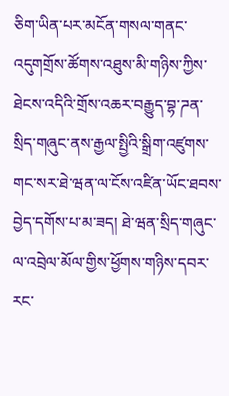ཅིག་ཡིན་པར་མངོན་གསལ་གནང་འདུགགྲོས་ཚོགས་འཐུས་མི་གཉིས་ཀྱིས་ཐེངས་འདིའི་གྲོས་འཆར་བརྒྱུད་བྷ་ཌན་སྲིད་གཞུང་ནས་རྒྱལ་སྤྱིའི་སྒྲིག་འཛུགས་གང་སར་ཐེ་ཝན་ལ་ངོས་འཛིན་ཡོང་ཐབས་བྱེད་དགོས་པ་མ་ཟད། ཐེ་ཝན་སྲིད་གཞུང་ལ་འབྲེལ་མོལ་གྱིས་ཕྱོགས་གཉིས་དབར་རང་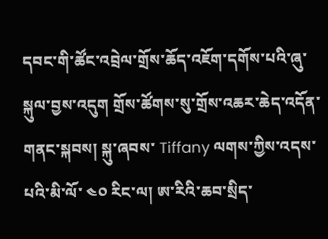དབང་གི་ཚོང་འབྲེལ་གྲོས་ཆོད་འཇོག་དགོས་པའི་ཞུ་སྐུལ་བྱས་འདུག གྲོས་ཚོགས་སུ་གྲོས་འཆར་ཆེད་འདོན་གནང་སྐབས། སྐུ་ཞབས་ Tiffany ལགས་ཀྱིས་འདས་པའི་མི་ལོ་ ༤༠ རིང་ལ། ཨ་རིའི་ཆབ་སྲིད་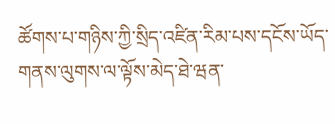ཚོགས་པ་གཉིས་ཀྱི་སྲིད་འཛིན་རིམ་པས་དངོས་ཡོད་གནས་ལུགས་ལ་ལྟོས་མེད་ཐེ་ཝན་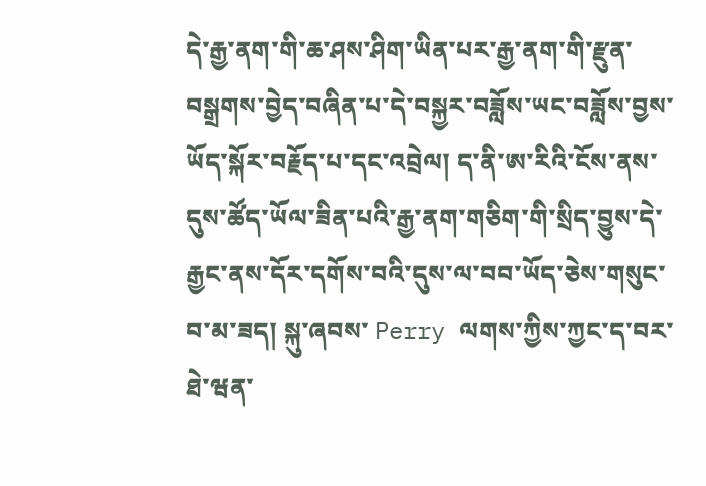དེ་རྒྱ་ནག་གི་ཆ་ཤས་ཤིག་ཡིན་པར་རྒྱ་ནག་གི་རྫུན་བསྒྲགས་བྱེད་བཞིན་པ་དེ་བསྐྱར་བཟློས་ཡང་བཟློས་བྱས་ཡོད་སྐོར་བརྗོད་པ་དང་འབྲེལ། ད་ནི་ཨ་རིའི་ངོས་ནས་དུས་ཚོད་ཡོལ་ཟིན་པའི་རྒྱ་ནག་གཅིག་གི་སྲིད་བྱུས་དེ་རྒྱང་ནས་དོར་དགོས་བའི་དུས་ལ་བབ་ཡོད་ཅེས་གསུང་བ་མ་ཟད། སྐུ་ཞབས་ Perry ལགས་ཀྱིས་ཀྱང་ད་བར་ཐེ་ཝན་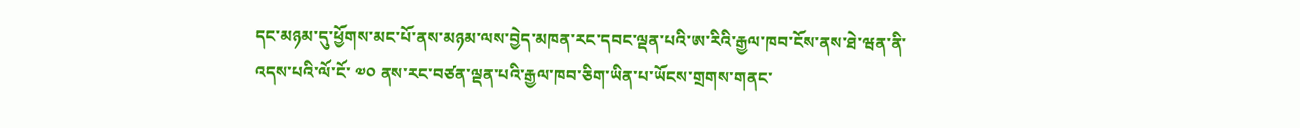དང་མཉམ་དུ་ཕྱོགས་མང་པོ་ནས་མཉམ་ལས་བྱེད་མཁན་རང་དབང་ལྡན་པའི་ཨ་རིའི་རྒྱལ་ཁབ་ངོས་ནས་ཐེ་ཝན་ནི་འདས་པའི་ལོ་ངོ་ ༧༠ ནས་རང་བཙན་ལྡན་པའི་རྒྱལ་ཁབ་ཅིག་ཡིན་པ་ཡོངས་གྲགས་གནང་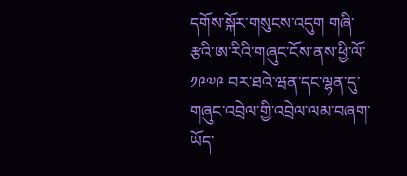དགོས་སྐོར་གསུངས་འདུག གཞི་རྩའི་ཨ་རིའི་གཞུང་ངོས་ནས་ཕྱི་ལོ་ ༡༩༧༩ བར་ཐའེ་ཝན་དང་ལྷན་དུ་གཞུང་འབྲེལ་གྱི་འབྲེལ་ལམ་བཞག་ཡོད་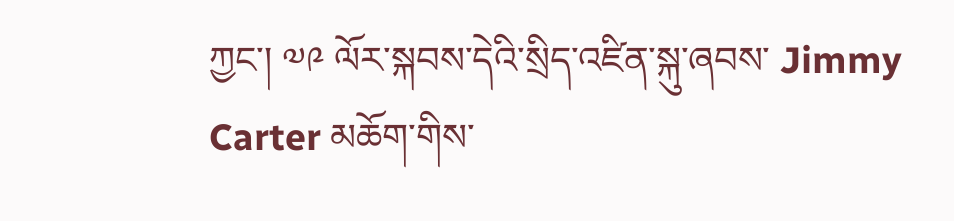ཀྱང་། ༧༩ ལོར་སྐབས་དེའི་སྲིད་འཛིན་སྐུ་ཞབས་ Jimmy Carter མཆོག་གིས་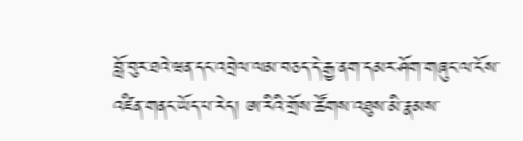བློ་བུར་ཐའེ་ཝན་དང་འབྲེལ་ལམ་བཅད་དེ་རྒྱ་ནག་དམར་ཤོག་གཞུང་ལ་ངོས་འཛིན་གནང་ཡོད་པ་རེད། ཨ་རིའི་གྲོས་ཚོགས་འཐུས་མི་རྣམས་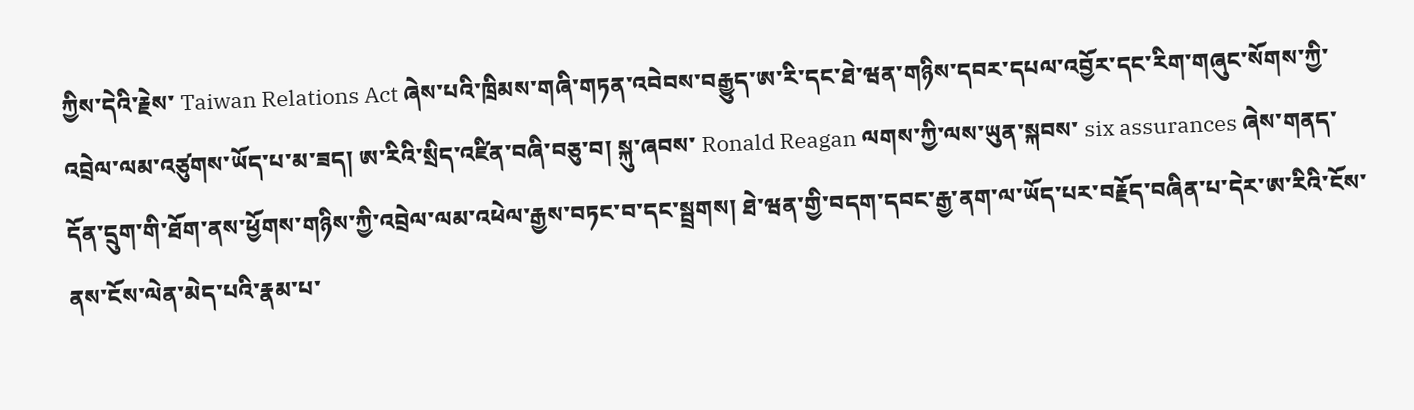ཀྱིས་དེའི་རྗེས་ Taiwan Relations Act ཞེས་པའི་ཁྲིམས་གཞི་གཏན་འབེབས་བརྒྱུད་ཨ་རི་དང་ཐེ་ཝན་གཉིས་དབར་དཔལ་འབྱོར་དང་རིག་གཞུང་སོགས་ཀྱི་འབྲེལ་ལམ་འཙུགས་ཡོད་པ་མ་ཟད། ཨ་རིའི་སྲིད་འཛིན་བཞི་བཅུ་བ། སྐུ་ཞབས་ Ronald Reagan ལགས་ཀྱི་ལས་ཡུན་སྐབས་ six assurances ཞེས་གནད་དོན་དྲུག་གི་ཐོག་ནས་ཕྱོགས་གཉིས་ཀྱི་འབྲེལ་ལམ་འཕེལ་རྒྱས་བཏང་བ་དང་སྦྲགས། ཐེ་ཝན་གྱི་བདག་དབང་རྒྱ་ནག་ལ་ཡོད་པར་བརྗོད་བཞིན་པ་དེར་ཨ་རིའི་ངོས་ནས་ངོས་ལེན་མེད་པའི་རྣམ་པ་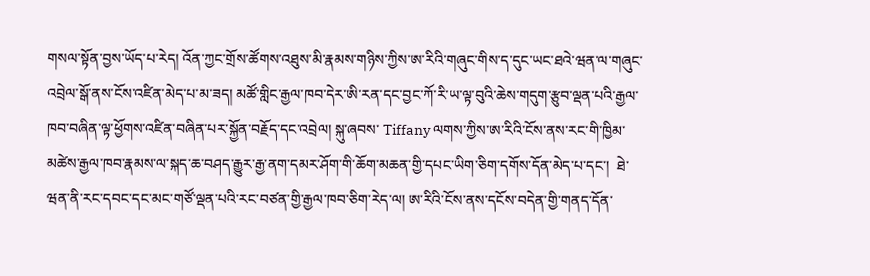གསལ་སྟོན་བྱས་ཡོད་པ་རེད། འོན་ཀྱང་གྲོས་ཚོགས་འཐུས་མི་རྣམས་གཉིས་ཀྱིས་ཨ་རིའི་གཞུང་གིས་ད་དུང་ཡང་ཐའེ་ཝན་ལ་གཞུང་འབྲེལ་སྒོ་ནས་ངོས་འཛིན་མེད་པ་མ་ཟད། མཚོ་གླིང་རྒྱལ་ཁབ་དེར་ཨི་རན་དང་བྱང་ཀོ་རི་ཡ་ལྟ་བུའི་ཆེས་གདུག་རྩུབ་ལྡན་པའི་རྒྱལ་ཁབ་བཞིན་ལྟ་ཕྱོགས་འཛིན་བཞིན་པར་སྐྱོན་བརྗོད་དང་འབྲེལ། སྐུ་ཞབས་ Tiffany ལགས་ཀྱིས་ཨ་རིའི་ངོས་ནས་རང་གི་ཁྱིམ་མཚེས་རྒྱལ་ཁབ་རྣམས་ལ་སྐད་ཆ་བཤད་རྒྱུར་རྒྱ་ནག་དམར་ཤོག་གི་ཆོག་མཆན་གྱི་དཔང་ཡིག་ཅིག་དགོས་དོན་མེད་པ་དང་།  ཐེ་ཝན་ནི་རང་དབང་དང་མང་གཙོ་ལྡན་པའི་རང་བཙན་གྱི་རྒྱལ་ཁབ་ཅིག་རེད་ལ། ཨ་རིའི་ངོས་ནས་དངོས་བདེན་གྱི་གནད་དོན་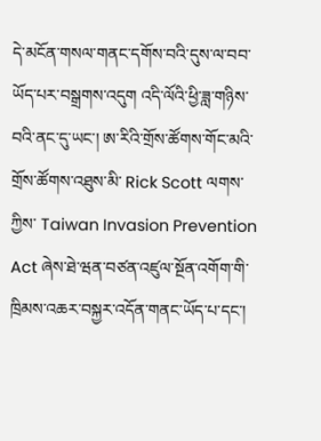དེ་མངོན་གསལ་གནང་དགོས་བའི་དུས་ལ་བབ་ཡོད་པར་བསྒྲགས་འདུག འདི་ལོའི་ཕྱི་ཟླ་གཉིས་བའི་ནང་དུ་ཡང་། ཨ་རིའི་གྲོས་ཚོགས་གོང་མའི་གྲོས་ཚོགས་འཐུས་མི་ Rick Scott ལགས་ཀྱིས་ Taiwan Invasion Prevention Act ཞེས་ཐེ་ཝན་བཙན་འཛུལ་སྔོན་འགོག་གི་ཁྲིམས་འཆར་བསྐྱར་འདོན་གནང་ཡོད་པ་དང་།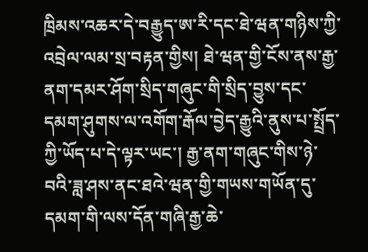ཁྲིམས་འཆར་དེ་བརྒྱུད་ཨ་རི་དང་ཐེ་ཝན་གཉིས་ཀྱི་འབྲེལ་ལམ་སྲ་བརྟན་གྱིས། ཐེ་ཝན་གྱི་ངོས་ནས་རྒྱ་ནག་དམར་ཤོག་སྲིད་གཞུང་གི་སྲིད་བྱུས་དང་དམག་ཤུགས་ལ་འགོག་རྒོལ་བྱེད་རྒྱུའི་ནུས་པ་སྤྲོད་ཀྱི་ཡོད་པ་དེ་ལྟར་ཡང་། རྒྱ་ནག་གཞུང་གིས་ཉེ་བའི་ཟླ་ཤས་ནང་ཐའེ་ཝན་གྱི་གཡས་གཡོན་དུ་དམག་གི་ལས་དོན་གཞི་རྒྱ་ཆེ་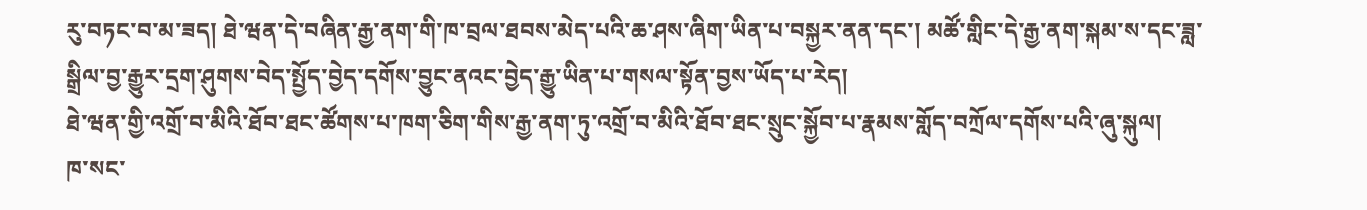རུ་བཏང་བ་མ་ཟད། ཐེ་ཝན་དེ་བཞིན་རྒྱ་ནག་གི་ཁ་བྲལ་ཐབས་མེད་པའི་ཆ་ཤས་ཞིག་ཡིན་པ་བསྐྱར་ནན་དང་། མཚོ་གླིང་དེ་རྒྱ་ནག་སྐམ་ས་དང་ཟླ་སྒྲིལ་བྱ་རྒྱུར་དྲག་ཤུགས་བེད་སྤྱོད་བྱེད་དགོས་བྱུང་ནའང་བྱེད་རྒྱུ་ཡིན་པ་གསལ་སྟོན་བྱས་ཡོད་པ་རེད།
ཐེ་ཝན་གྱི་འགྲོ་བ་མིའི་ཐོབ་ཐང་ཚོགས་པ་ཁག་ཅིག་གིས་རྒྱ་ནག་ཏུ་འགྲོ་བ་མིའི་ཐོབ་ཐང་སྲུང་སྐྱོབ་པ་རྣམས་གློད་བཀྲོལ་དགོས་པའི་ཞུ་སྐུལ།
ཁ་སང་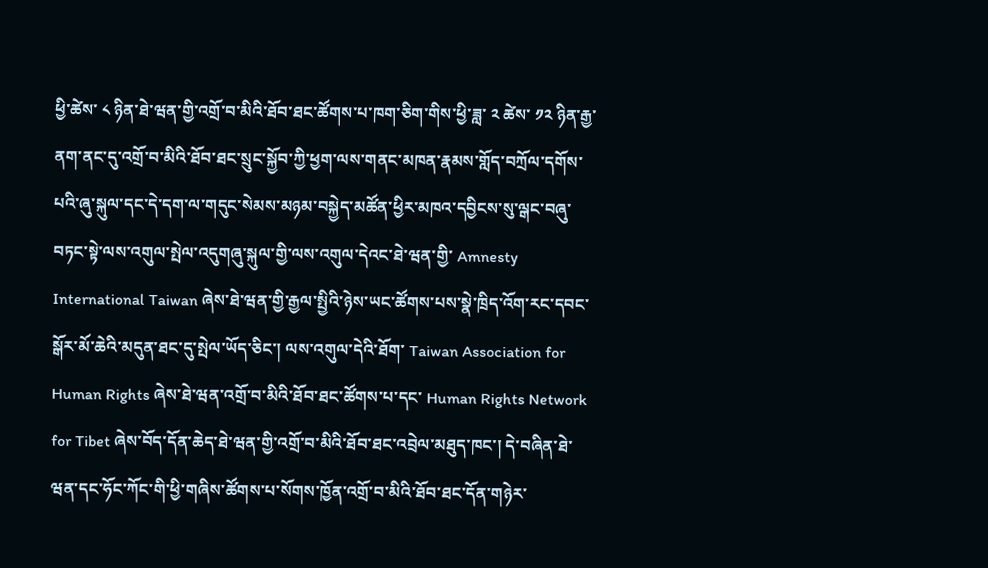ཕྱི་ཚེས་ ༨ ཉིན་ཐེ་ཝན་གྱི་འགྲོ་བ་མིའི་ཐོབ་ཐང་ཚོགས་པ་ཁག་ཅིག་གིས་ཕྱི་ཟླ་ ༢ ཚེས་ ༡༢ ཉིན་རྒྱ་ནག་ནང་དུ་འགྲོ་བ་མིའི་ཐོབ་ཐང་སྲུང་སྐྱོབ་ཀྱི་ཕྱག་ལས་གནང་མཁན་རྣམས་གློད་བཀྲོལ་དགོས་པའི་ཞུ་སྐུལ་དང་དེ་དག་ལ་གདུང་སེམས་མཉམ་བསྐྱེད་མཚོན་ཕྱིར་མཁའ་དབྱིངས་སུ་ལྒང་བཞུ་བཏང་སྟེ་ལས་འགུལ་སྤེལ་འདུགཞུ་སྐུལ་གྱི་ལས་འགུལ་དེའང་ཐེ་ཝན་གྱི་ Amnesty International Taiwan ཞེས་ཐེ་ཝན་གྱི་རྒྱལ་སྤྱིའི་ཉེས་ཡང་ཚོགས་པས་སྣེ་ཁྲིད་འོག་རང་དབང་སྒོར་མོ་ཆེའི་མདུན་ཐང་དུ་སྤེལ་ཡོད་ཅིང་། ལས་འགུལ་དེའི་ཐོག་ Taiwan Association for Human Rights ཞེས་ཐེ་ཝན་འགྲོ་བ་མིའི་ཐོབ་ཐང་ཚོགས་པ་དང་ Human Rights Network for Tibet ཞེས་བོད་དོན་ཆེད་ཐེ་ཝན་གྱི་འགྲོ་བ་མིའི་ཐོབ་ཐང་འབྲེལ་མཐུད་ཁང་། དེ་བཞིན་ཐེ་ཝན་དང་ཧོང་ཀོང་གི་ཕྱི་གཞིས་ཚོགས་པ་སོགས་ཁྱོན་འགྲོ་བ་མིའི་ཐོབ་ཐང་དོན་གཉེར་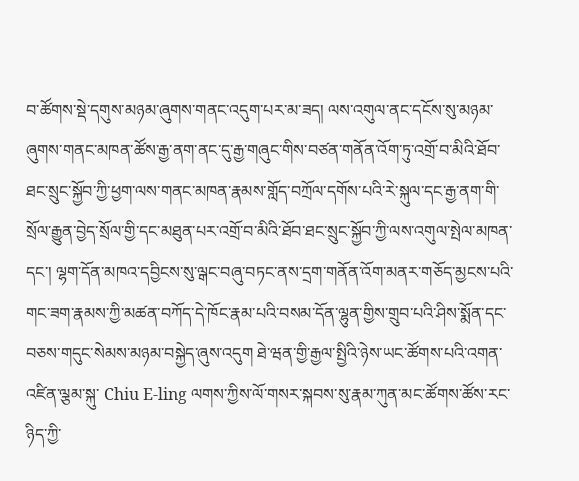བ་ཚོགས་སྡེ་དགུས་མཉམ་ཞུགས་གནང་འདུག་པར་མ་ཟད། ལས་འགུལ་ནང་དངོས་སུ་མཉམ་ཞུགས་གནང་མཁན་ཚོས་རྒྱ་ནག་ནང་དུ་རྒྱ་གཞུང་གིས་བཙན་གནོན་འོག་ཏུ་འགྲོ་བ་མིའི་ཐོབ་ཐང་སྲུང་སྐྱོབ་ཀྱི་ཕྱག་ལས་གནང་མཁན་རྣམས་གློད་བཀྲོལ་དགོས་པའི་རེ་སྐུལ་དང་རྒྱ་ནག་གི་སྲོལ་རྒྱུན་བྱེད་སྲོལ་གྱི་དང་མཐུན་པར་འགྲོ་བ་མིའི་ཐོབ་ཐང་སྲུང་སྐྱོབ་ཀྱི་ལས་འགུལ་སྤེལ་མཁན་དང་། ལྷག་དོན་མཁའ་དབྱིངས་སུ་ལྒང་བཞུ་བཏང་ནས་དྲག་གནོན་འོག་མནར་གཅོད་མྱངས་པའི་གང་ཟག་རྣམས་ཀྱི་མཚན་བཀོད་དེ་ཁོང་རྣམ་པའི་བསམ་དོན་ལྷུན་གྱིས་གྲུབ་པའི་ཤིས་སྨོན་དང་བཅས་གདུང་སེམས་མཉམ་བསྐྱེད་ཞུས་འདུག ཐེ་ཝན་གྱི་རྒྱལ་སྤྱིའི་ཉེས་ཡང་ཚོགས་པའི་འགན་འཛིན་ལྕམ་སྐུ་ Chiu E-ling ལགས་ཀྱིས་ལོ་གསར་སྐབས་སུ་རྣམ་ཀུན་མང་ཚོགས་ཚོས་རང་ཉིད་ཀྱི་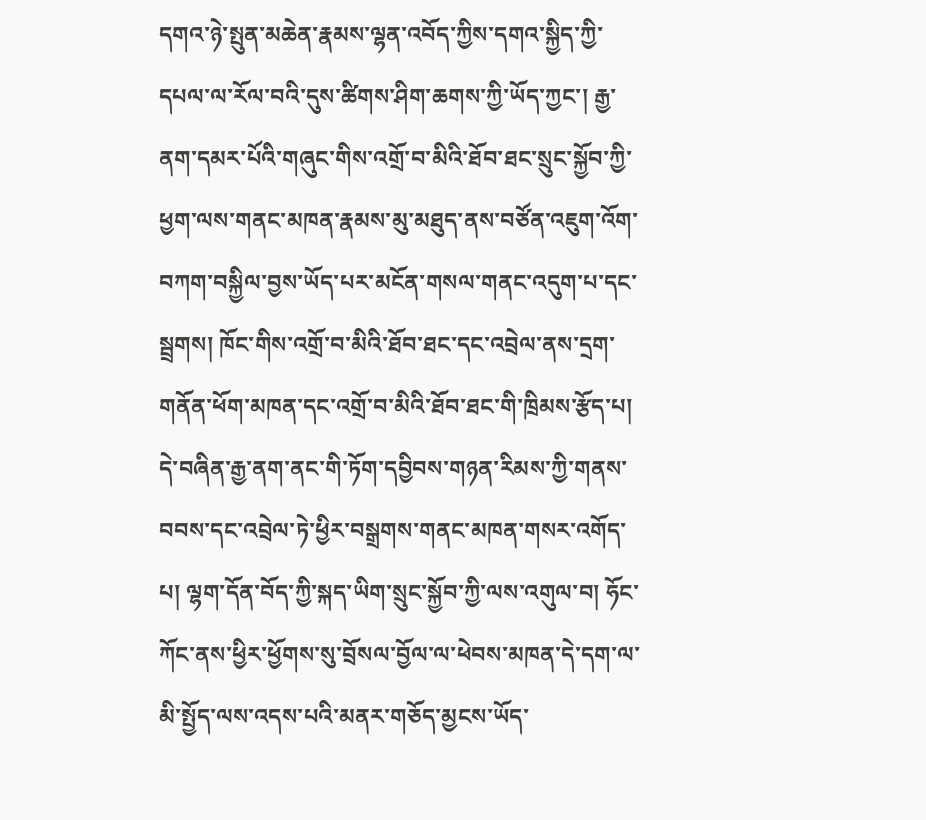དགའ་ཉེ་སྤུན་མཆེན་རྣམས་ལྷན་འབོད་ཀྱིས་དགའ་སྐྱིད་ཀྱི་དཔལ་ལ་རོལ་བའི་དུས་ཚིགས་ཤིག་ཆགས་ཀྱི་ཡོད་ཀྱང་། རྒྱ་ནག་དམར་པོའི་གཞུང་གིས་འགྲོ་བ་མིའི་ཐོབ་ཐང་སྲུང་སྐྱོབ་ཀྱི་ཕྱག་ལས་གནང་མཁན་རྣམས་མུ་མཐུད་ནས་བཙོན་འཇུག་འོག་བཀག་བསྐྱིལ་བྱས་ཡོད་པར་མངོན་གསལ་གནང་འདུག་པ་དང་སྦྲགས། ཁོང་གིས་འགྲོ་བ་མིའི་ཐོབ་ཐང་དང་འབྲེལ་ནས་དྲག་གནོན་ཕོག་མཁན་དང་འགྲོ་བ་མིའི་ཐོབ་ཐང་གི་ཁྲིམས་རྩོད་པ། དེ་བཞིན་རྒྱ་ནག་ནང་གི་ཏོག་དབྱིབས་གཉན་རིམས་ཀྱི་གནས་བབས་དང་འབྲེལ་ཏེ་ཕྱིར་བསྒྲགས་གནང་མཁན་གསར་འགོད་པ། ལྷག་དོན་བོད་ཀྱི་སྐད་ཡིག་སྲུང་སྐྱོབ་ཀྱི་ལས་འགུལ་བ། ཧོང་ཀོང་ནས་ཕྱིར་ཕྱོགས་སུ་བྲོསལ་བྱོལ་ལ་ཕེབས་མཁན་དེ་དག་ལ་མི་སྤྱོད་ལས་འདས་པའི་མནར་གཅོད་མྱངས་ཡོད་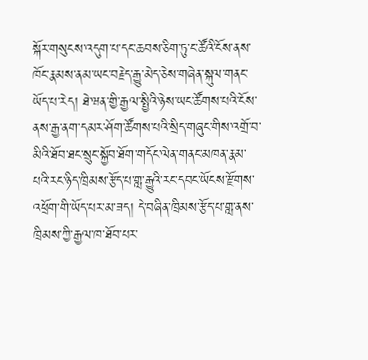སྐོར་གསུངས་འདུག་པ་དང་ཆབས་ཅིག་ཏུ་ང་ཚོའི་ངོས་ནས་ཁོང་རྣམས་ནམ་ཡང་བརྗེད་རྒྱུ་མེད་ཅེས་གཞེན་སྐུལ་གནང་ཡོད་པ་རེད། ཐེ་ཝན་གྱི་རྒྱལ་སྤྱིའི་ཉེས་ཡང་ཚོགས་པའི་ངོས་ནས་རྒྱ་ནག་དམར་ཤོག་ཚོགས་པའི་སྲིད་གཞུང་གིས་འགྲོ་བ་མིའི་ཐོབ་ཐང་སྲུང་སྐྱོབ་ཐོག་གདོང་ལེན་གནང་མཁན་རྣམ་པའི་རང་ཉིད་ཁྲིམས་རྩོད་པ་གླ་རྒྱུའི་རང་དབང་ཡོངས་རྫོགས་འཕྲོག་གི་ཡོད་པར་མ་ཟད། དེ་བཞིན་ཁྲིམས་རྩོད་པ་གླ་ནས་ཁྲིམས་ཀྱི་རྒྱལ་ཁ་ཐོབ་པར་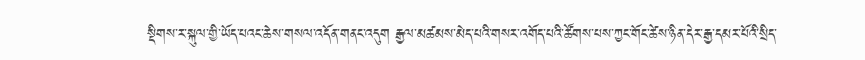སྡིགས་ར་སྐུལ་གྱི་ཡོད་པའང་ཆེས་གསལ་འདོན་གནང་འདུག རྒྱལ་མཚམས་མེད་པའི་གསར་འགོད་པའི་ཚོགས་པས་ཀྱང་གོང་ཚེས་ཉིན་དེར་རྒྱ་དམར་པོའི་སྲིད་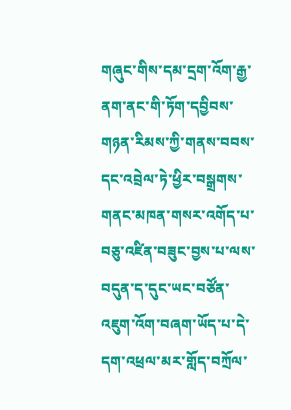གཞུང་གིས་དམ་དྲག་འོག་རྒྱ་ནག་ནང་གི་ཏོག་དབྱིབས་གཉན་རིམས་ཀྱི་གནས་བབས་དང་འབྲེལ་ཏེ་ཕྱིར་བསྒྲགས་གནང་མཁན་གསར་འགོད་པ་བཅུ་འཛིན་བཟུང་བྱས་པ་ལས་བདུན་ད་དུང་ཡང་བཙོན་འཇུག་འོག་བཞག་ཡོད་པ་དེ་དག་འཕྲལ་མར་གློད་བཀྲོལ་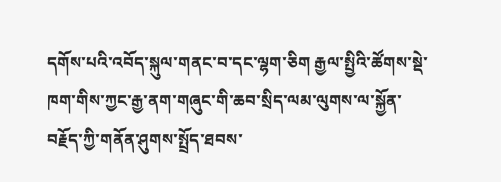དགོས་པའི་འབོད་སྐུལ་གནང་བ་དང་ལྷག་ཅིག རྒྱལ་སྤྱིའི་ཚོགས་སྡེ་ཁག་གིས་ཀྱང་རྒྱ་ནག་གཞུང་གི་ཆབ་སྲིད་ལམ་ལུགས་ལ་སྐྱོན་བརྗོད་ཀྱི་གནོན་ཤུགས་སྤྲོད་ཐབས་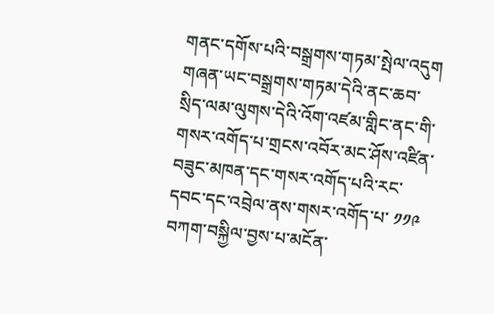གནང་དགོས་པའི་བསྒྲགས་གཏམ་སྤེལ་འདུག གཞན་ཡང་བསྒྲགས་གཏམ་དེའི་ནང་ཆབ་སྲིད་ལམ་ལུགས་དེའི་འོག་འཛམ་གླིང་ནང་གི་གསར་འགོད་པ་གྲངས་འབོར་མང་ཤོས་འཛིན་བཟུང་མཁན་དང་གསར་འགོད་པའི་རང་དབང་དང་འབྲེལ་ནས་གསར་འགོད་པ་ ༡༡༩ བཀག་བསྐྱིལ་བྱས་པ་མངོན་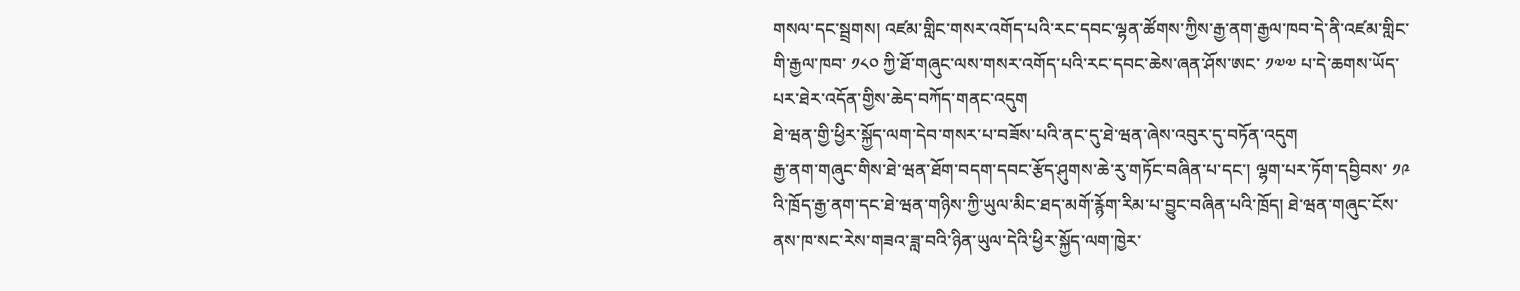གསལ་དང་སྦྲགས། འཛམ་གླིང་གསར་འགོད་པའི་རང་དབང་ལྷན་ཚོགས་ཀྱིས་རྒྱ་ནག་རྒྱལ་ཁབ་དེ་ནི་འཛམ་གླིང་གི་རྒྱལ་ཁབ་ ༡༨༠ ཀྱི་ཐོ་གཞུང་ལས་གསར་འགོད་པའི་རང་དབང་ཆེས་ཞན་ཤོས་ཨང་ ༡༧༧ པ་དེ་ཆགས་ཡོད་པར་ཐེར་འདོན་གྱིས་ཆེད་བཀོད་གནང་འདུག
ཐེ་ཝན་གྱི་ཕྱིར་སྐྱོད་ལག་དེབ་གསར་པ་བཟོས་པའི་ནང་དུ་ཐེ་ཝན་ཞེས་འབུར་དུ་བཏོན་འདུག
རྒྱ་ནག་གཞུང་གིས་ཐེ་ཝན་ཐོག་བདག་དབང་རྩོད་ཤུགས་ཆེ་རུ་གཏོང་བཞིན་པ་དང་། ལྷག་པར་ཏོག་དབྱིབས་ ༡༩ འི་ཁྲོད་རྒྱ་ནག་དང་ཐེ་ཝན་གཉིས་ཀྱི་ཡུལ་མིང་ཐད་མགོ་རྙོག་རིམ་པ་བྱུང་བཞིན་པའི་ཁྲོད། ཐེ་ཝན་གཞུང་ངོས་ནས་ཁ་སང་རེས་གཟའ་ཟླ་བའི་ཉིན་ཡུལ་དེའི་ཕྱིར་སྐྱོད་ལག་ཁྱེར་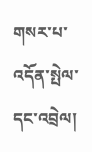གསར་པ་འདོན་སྤེལ་དང་འབྲེལ།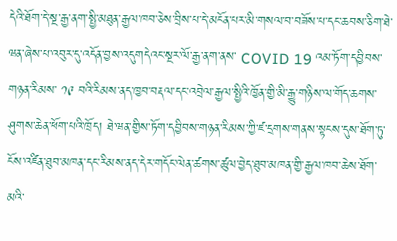དེའི་ཐོག་དེ་སྔ་རྒྱ་ནག་སྤྱི་མཐུན་རྒྱལ་ཁབ་ཅེས་བྲིས་པ་དེ་མངོན་པར་མི་གསལ་བ་བཟོས་པ་དང་ཆབས་ཅིག་ཐེ་ཝན་ཞེས་པ་འབུར་དུ་འདོན་བྱས་འདུགདེའང་སྔར་ལོ་རྒྱ་ནག་ནས་ COVID 19 འམ་ཏོག་དབྱིབས་གཉན་རིམས་ ༡༩ བའི་རིམས་ནད་ཁྱབ་བརྡལ་དང་འབྲེལ་རྒྱལ་སྤྱིའི་ཁྱོན་གྱི་མི་རྒྱུ་གཉིས་ལ་གོད་ཆགས་ཤུགས་ཆེན་ཕོག་པའི་ཁྲོད། ཐེ་ཝན་གྱིས་ཏོག་དབྱིབས་གཉན་རིམས་ཀྱི་ཛ་དྲགས་གནས་སྟངས་དུས་ཐོག་ཏུ་ངོས་འཛིན་ཐུབ་མཁན་དང་རིམས་ནད་དེར་གདོང་ལེན་ཚགས་ཚུལ་བྱེད་ཐུབ་མཁན་གྱི་རྒྱལ་ཁབ་ཆེས་ཐོག་མའི་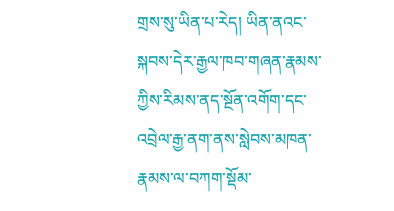གྲས་སུ་ཡིན་པ་རེད། ཡིན་ནའང་སྐབས་དེར་རྒྱལ་ཁབ་གཞན་རྣམས་ཀྱིས་རིམས་ནད་སྔོན་འགོག་དང་འབྲེལ་རྒྱ་ནག་ནས་སླེབས་མཁན་རྣམས་ལ་བཀག་སྡོམ་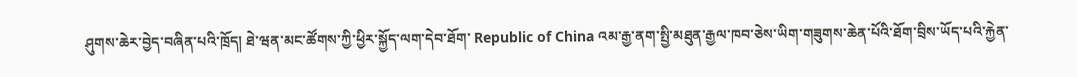ཤུགས་ཆེར་བྱེད་བཞིན་པའི་ཁྲོད། ཐེ་ཝན་མང་ཚོགས་ཀྱི་ཕྱིར་སྐྱོད་ལག་དེབ་ཐོག་ Republic of China འམ་རྒྱ་ནག་སྤྱི་མཐུན་རྒྱལ་ཁབ་ཅེས་ཡིག་གཟུགས་ཆེན་པོའི་ཐོག་བྲིས་ཡོད་པའི་རྐྱེན་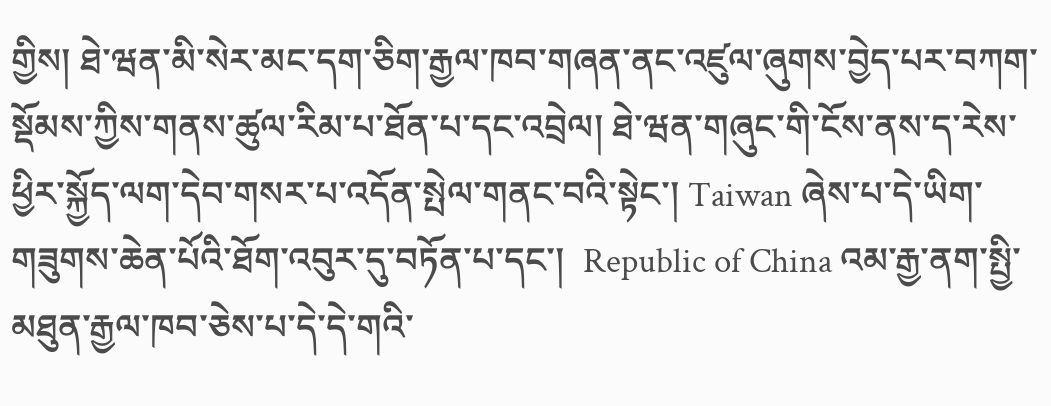གྱིས། ཐེ་ཝན་མི་སེར་མང་དག་ཅིག་རྒྱལ་ཁབ་གཞན་ནང་འཛུལ་ཞུགས་བྱེད་པར་བཀག་སྡོམས་ཀྱིས་གནས་ཚུལ་རིམ་པ་ཐོན་པ་དང་འབྲེལ། ཐེ་ཝན་གཞུང་གི་ངོས་ནས་ད་རེས་ཕྱིར་སྐྱོད་ལག་དེབ་གསར་པ་འདོན་སྤེལ་གནང་བའི་སྟེང་། Taiwan ཞེས་པ་དེ་ཡིག་གཟུགས་ཆེན་པོའི་ཐོག་འབུར་དུ་བཏོན་པ་དང་།  Republic of China འམ་རྒྱ་ནག་སྤྱི་མཐུན་རྒྱལ་ཁབ་ཅེས་པ་དེ་དེ་གའི་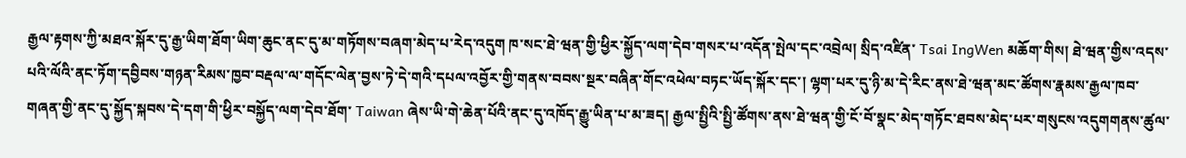རྒྱལ་རྟགས་ཀྱི་མཐའ་སྐོར་དུ་རྒྱ་ཡིག་ཐོག་ཡིག་ཆུང་ནང་དུ་མ་གཏོགས་བཞག་མེད་པ་རེད་འདུག ཁ་སང་ཐེ་ཝན་གྱི་ཕྱིར་སྐྱོད་ལག་དེབ་གསར་པ་འདོན་སྤེལ་དང་འབྲེལ། སྲིད་འཛིན་ Tsai IngWen མཆོག་གིས། ཐེ་ཝན་གྱིས་འདས་པའི་ལོའི་ནང་ཏོག་དབྱིབས་གཉན་རིམས་ཁྱབ་བརྡལ་ལ་གདོང་ལེན་བྱས་ཏེ་དེ་གའི་དཔལ་འབྱོར་གྱི་གནས་བབས་སྔར་བཞིན་གོང་འཕེལ་བཏང་ཡོད་སྐོར་དང་། ལྷག་པར་དུ་ཉི་མ་དེ་རིང་ནས་ཐེ་ཝན་མང་ཚོགས་རྣམས་རྒྱལ་ཁབ་གཞན་གྱི་ནང་དུ་སྐྱོད་སྐབས་དེ་དག་གི་ཕྱིར་བསྐྱོད་ལག་དེབ་ཐོག་ Taiwan ཞེས་ཡི་གེ་ཆེན་པོའི་ནང་དུ་འཁོད་རྒྱུ་ཡིན་པ་མ་ཟད། རྒྱལ་སྤྱིའི་སྤྱི་ཚོགས་ནས་ཐེ་ཝན་གྱི་ངོ་བོ་སྣང་མེད་གཏོང་ཐབས་མེད་པར་གསུངས་འདུགགནས་ཚུལ་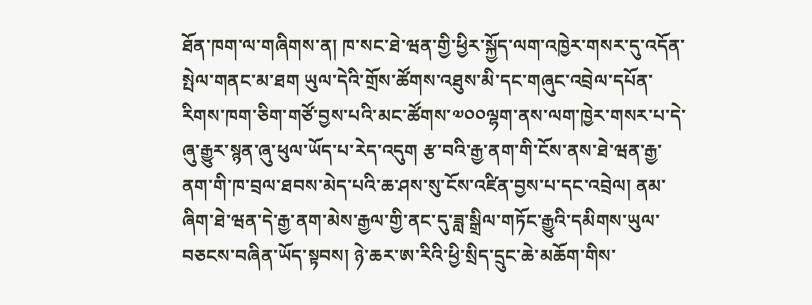ཐོན་ཁག་ལ་གཞིགས་ན། ཁ་སང་ཐེ་ཝན་གྱི་ཕྱིར་སྐྱོད་ལག་འཁྱེར་གསར་དུ་འདོན་སྤེལ་གནང་མ་ཐག ཡུལ་དེའི་གྲོས་ཚོགས་འཐུས་མི་དང་གཞུང་འབྲེལ་དཔོན་རིགས་ཁག་ཅིག་གཙོ་བྱས་པའི་མང་ཚོགས་༧༠༠ལྷག་ནས་ལག་ཁྱེར་གསར་པ་དེ་ཞུ་རྒྱུར་སྙན་ཞུ་ཕུལ་ཡོད་པ་རེད་འདུག རྩ་བའི་རྒྱ་ནག་གི་ངོས་ནས་ཐེ་ཝན་རྒྱ་ནག་གི་ཁ་བྲལ་ཐབས་མེད་པའི་ཆ་ཤས་སུ་ངོས་འཛིན་བྱས་པ་དང་འབྲེལ། ནམ་ཞིག་ཐེ་ཝན་དེ་རྒྱ་ནག་མེས་རྒྱལ་གྱི་ནང་དུ་ཟླ་སྒྲིལ་གཏོང་རྒྱུའི་དམིགས་ཡུལ་བཅངས་བཞིན་ཡོད་སྟབས། ཉེ་ཆར་ཨ་རིའི་ཕྱི་སྲིད་དྲུང་ཆེ་མཆོག་གིས་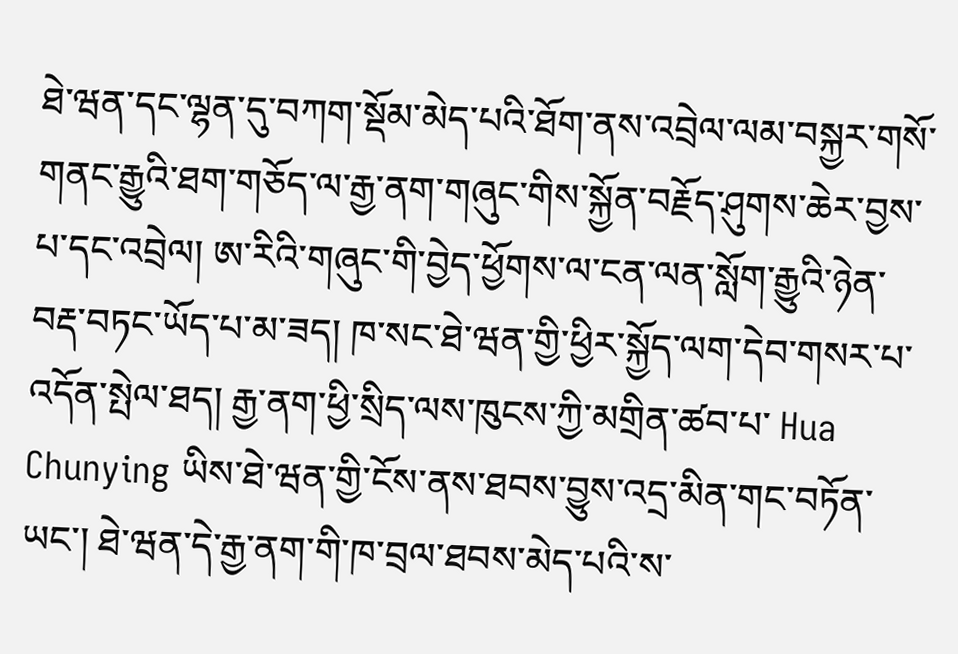ཐེ་ཝན་དང་ལྷན་དུ་བཀག་སྡོམ་མེད་པའི་ཐོག་ནས་འབྲེལ་ལམ་བསྐྱར་གསོ་གནང་རྒྱུའི་ཐག་གཅོད་ལ་རྒྱ་ནག་གཞུང་གིས་སྐྱོན་བརྗོད་ཤུགས་ཆེར་བྱས་པ་དང་འབྲེལ། ཨ་རིའི་གཞུང་གི་བྱེད་ཕྱོགས་ལ་ངན་ལན་སློག་རྒྱུའི་ཉེན་བརྡ་བཏང་ཡོད་པ་མ་ཟད། ཁ་སང་ཐེ་ཝན་གྱི་ཕྱིར་སྐྱོད་ལག་དེབ་གསར་པ་འདོན་སྤེལ་ཐད། རྒྱ་ནག་ཕྱི་སྲིད་ལས་ཁུངས་ཀྱི་མགྲིན་ཚབ་པ་ Hua Chunying ཡིས་ཐེ་ཝན་གྱི་ངོས་ནས་ཐབས་བྱུས་འདྲ་མིན་གང་བཏོན་ཡང་། ཐེ་ཝན་དེ་རྒྱ་ནག་གི་ཁ་བྲལ་ཐབས་མེད་པའི་ས་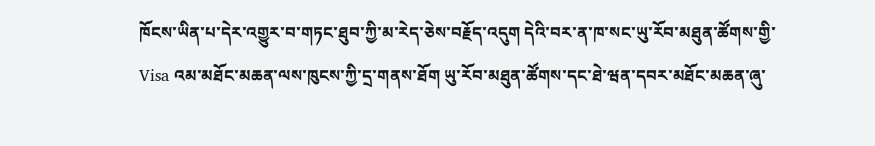ཁོངས་ཡིན་པ་དེར་འགྱུར་བ་གཏང་ཐུབ་ཀྱི་མ་རེད་ཅེས་བརྗོད་འདུག དེའི་བར་ན་ཁ་སང་ཡུ་རོབ་མཐུན་ཚོགས་གྱི་ Visa འམ་མཐོང་མཆན་ལས་ཁུངས་ཀྱི་དྲ་གནས་ཐོག ཡུ་རོབ་མཐུན་ཚོགས་དང་ཐེ་ཝན་དབར་མཐོང་མཆན་ཞུ་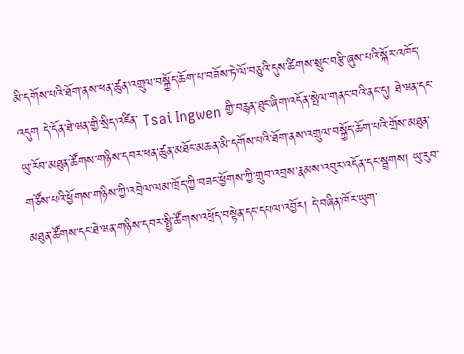མི་དགོས་པའི་ཐོག་ནས་ཕན་ཚུན་འགྲུལ་བསྐྱོད་ཆོག་པ་བཟོས་ཏེ་ལོ་བཅུའི་དུས་ཚིགས་སྲུང་བརྩི་ཞུས་པའི་སྐོར་འཁོད་འདུག དེ་དོན་ཐེ་ཝན་གྱི་སྲིད་འཛིན་ Tsai Ingwen གྱི་བརྙན་ཐུང་ཞིག་འདོན་སྤེལ་གནང་བའི་ནང་དུ། ཐེ་ཝན་དང་ཡུ་རོབ་མཐུན་ཚོགས་གཉིས་དབར་ཕན་ཚུན་མཐོང་མཆན་མི་དགོས་པའི་ཐོག་ནས་འགྲུལ་བསྐྱོད་ཆོག་པའི་གྲོས་མཐུན་གཙོས་པའི་ཕྱོགས་གཉིས་ཀྱི་འབྲེལ་ལམ་ཁྲོད་ཀྱི་བཟང་ཕྱོགས་ཀྱི་གྲུབ་འབྲས་རྣམས་འབུར་འདོན་དང་སྦྲགས། ཡུ་རུབ་མཐུན་ཚོགས་དང་ཐེ་ཝན་གཉིས་དབར་སྤྱི་ཚོགས་འཕྲོད་བསྟེན་དང་དཔལ་འབྱོར། དེ་བཞིན་ཁོར་ཡུག་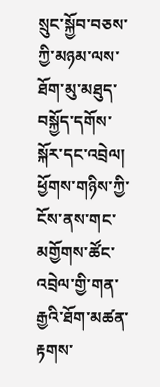སྲུང་སྐྱོབ་བཅས་ཀྱི་མཉམ་ལས་ཐོག་མུ་མཐུད་བསྐྱོད་དགོས་སྐོར་དང་འབྲེལ། ཕྱོགས་གཉིས་ཀྱི་ངོས་ནས་གང་མགྱོགས་ཚོང་འབྲེལ་གྱི་གན་རྒྱའི་ཐོག་མཚན་རྟགས་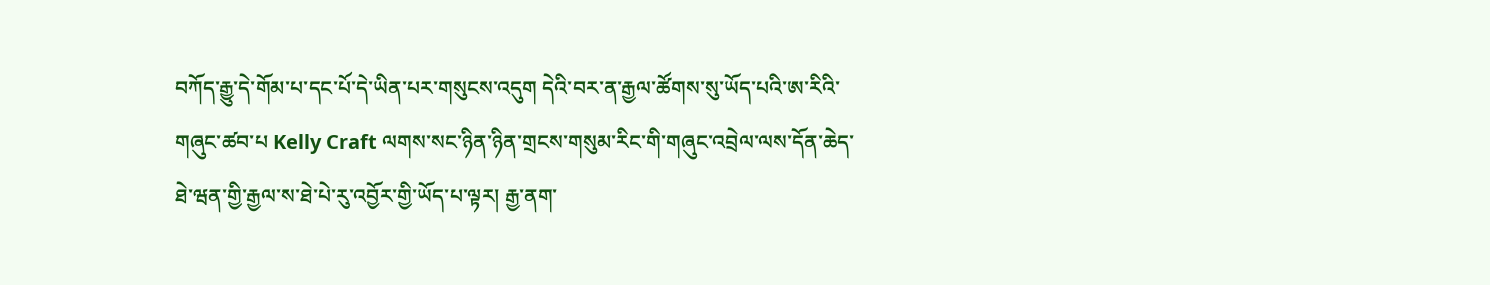བཀོད་རྒྱུ་དེ་གོམ་པ་དང་པོ་དེ་ཡིན་པར་གསུངས་འདུག དེའི་བར་ན་རྒྱལ་ཚོགས་སུ་ཡོད་པའི་ཨ་རིའི་གཞུང་ཚབ་པ Kelly Craft ལགས་སང་ཉིན་ཉིན་གྲངས་གསུམ་རིང་གི་གཞུང་འབྲེལ་ལས་དོན་ཆེད་ཐེ་ཝན་གྱི་རྒྱལ་ས་ཐེ་པེ་རུ་འབྱོར་གྱི་ཡོད་པ་ལྟར། རྒྱ་ནག་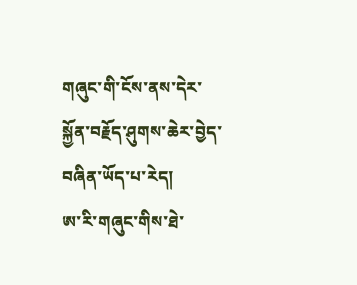གཞུང་གི་ངོས་ནས་དེར་སྐྱོན་བརྗོད་ཤུགས་ཆེར་བྱེད་བཞིན་ཡོད་པ་རེད།
ཨ་རི་གཞུང་གིས་ཐེ་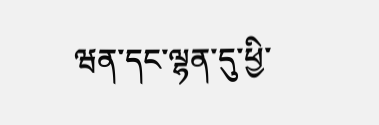ཝན་དང་ལྷན་དུ་ཕྱི་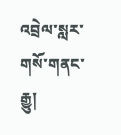འབྲེལ་སླར་གསོ་གནང་རྒྱུ།